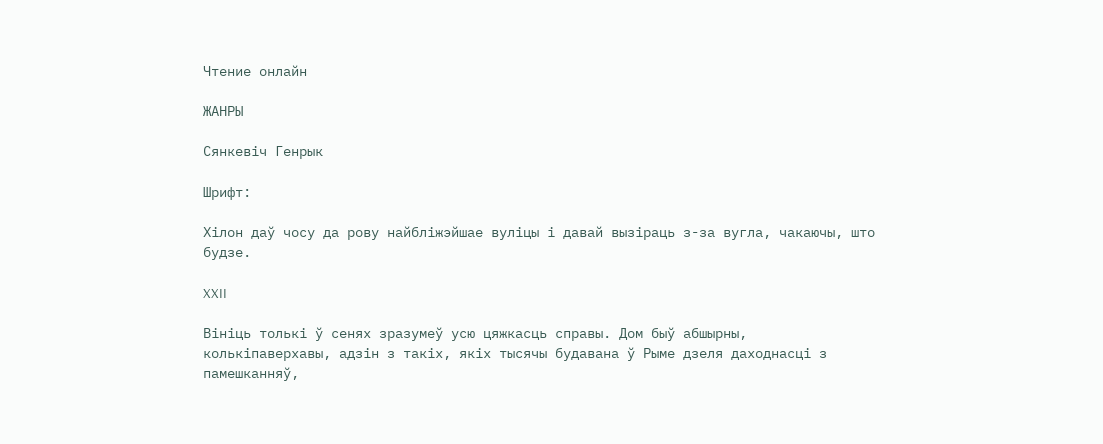Чтение онлайн

ЖАНРЫ

Сянкевіч Генрык

Шрифт:

Хілон даў чосу да рову найбліжэйшае вуліцы і давай вызіраць з-за вугла, чакаючы, што будзе.

XXII

Вініць толькі ў сенях зразумеў усю цяжкасць справы. Дом быў абшырны, колькіпаверхавы, адзін з такіх, якіх тысячы будавана ў Рыме дзеля даходнасці з памешканняў,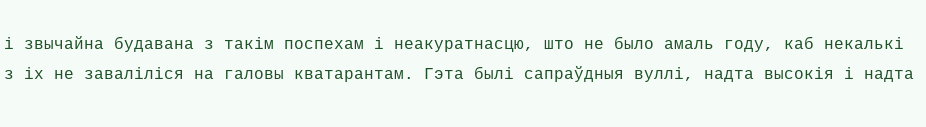і звычайна будавана з такім поспехам і неакуратнасцю, што не было амаль году, каб некалькі з іх не заваліліся на галовы кватарантам. Гэта былі сапраўдныя вуллі, надта высокія і надта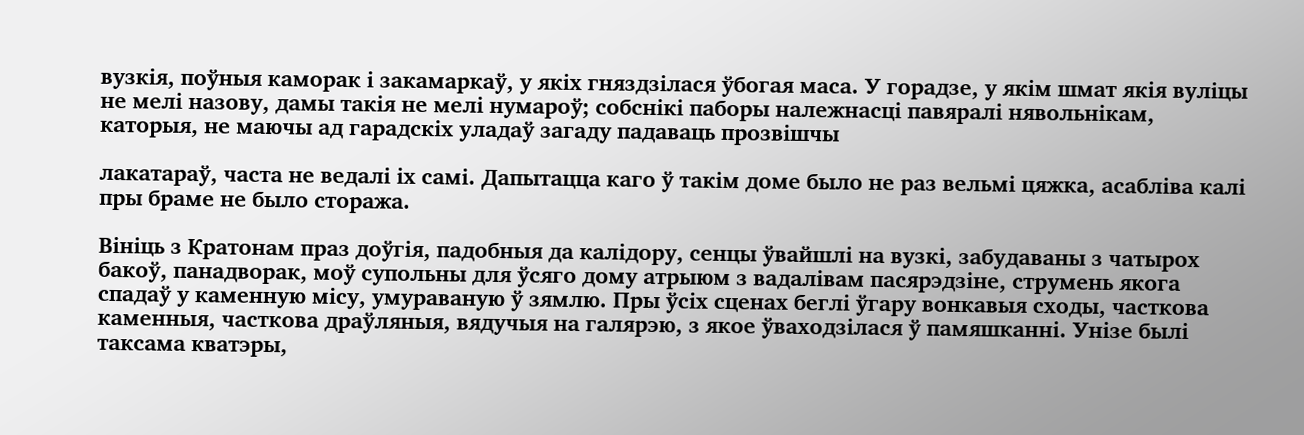вузкія, поўныя каморак і закамаркаў, у якіх гняздзілася ўбогая маса. У горадзе, у якім шмат якія вуліцы не мелі назову, дамы такія не мелі нумароў; собснікі паборы належнасці павяралі нявольнікам, каторыя, не маючы ад гарадскіх уладаў загаду падаваць прозвішчы

лакатараў, часта не ведалі іх самі. Дапытацца каго ў такім доме было не раз вельмі цяжка, асабліва калі пры браме не было стоража.

Вініць з Кратонам праз доўгія, падобныя да калідору, сенцы ўвайшлі на вузкі, забудаваны з чатырох бакоў, панадворак, моў супольны для ўсяго дому атрыюм з вадалівам пасярэдзіне, струмень якога спадаў у каменную місу, умураваную ў зямлю. Пры ўсіх сценах беглі ўгару вонкавыя сходы, часткова каменныя, часткова драўляныя, вядучыя на галярэю, з якое ўваходзілася ў памяшканні. Унізе былі таксама кватэры,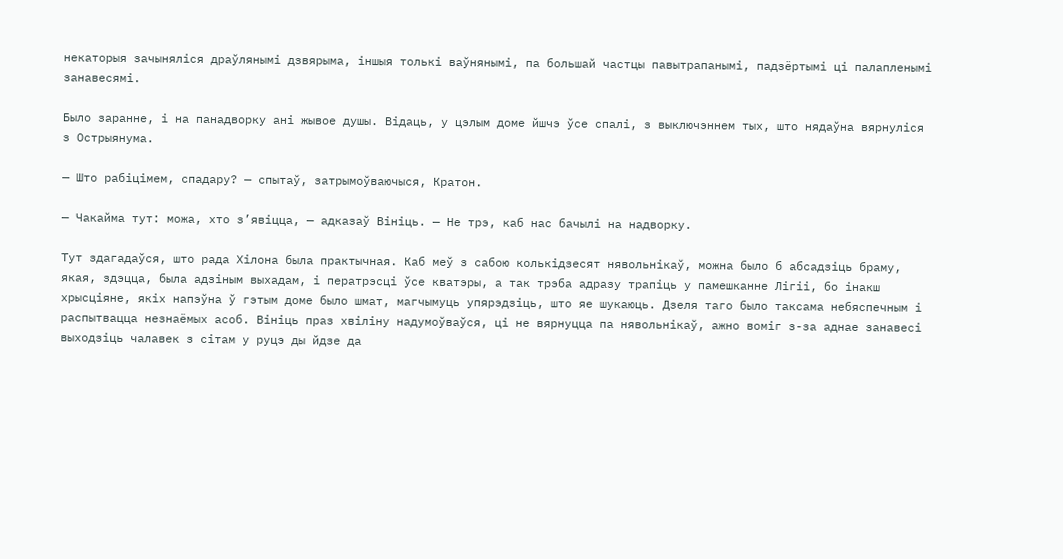некаторыя зачыняліся драўлянымі дзвярыма, іншыя толькі ваўнянымі, па большай частцы павытрапанымі, падзёртымі ці палапленымі занавесямі.

Было заранне, і на панадворку ані жывое душы. Відаць, у цэлым доме йшчэ ўсе спалі, з выключэннем тых, што нядаўна вярнуліся з Острыянума.

— Што рабіцімем, спадару? — спытаў, затрымоўваючыся, Кратон.

— Чакайма тут: можа, хто з’явіцца, — адказаў Вініць. — Не трэ, каб нас бачылі на надворку.

Тут здагадаўся, што рада Хілона была практычная. Каб меў з сабою колькідзесят нявольнікаў, можна было б абсадзіць браму, якая, здэцца, была адзіным выхадам, і ператрэсці ўсе кватэры, а так трэба адразу трапіць у памешканне Лігіі, бо інакш хрысціяне, якіх напэўна ў гэтым доме было шмат, магчымуць упярэдзіць, што яе шукаюць. Дзеля таго было таксама небяспечным і распытвацца незнаёмых асоб. Вініць праз хвіліну надумоўваўся, ці не вярнуцца па нявольнікаў, ажно воміг з-за аднае занавесі выходзіць чалавек з сітам у руцэ ды йдзе да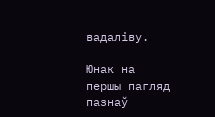вадаліву.

Юнак на першы пагляд пазнаў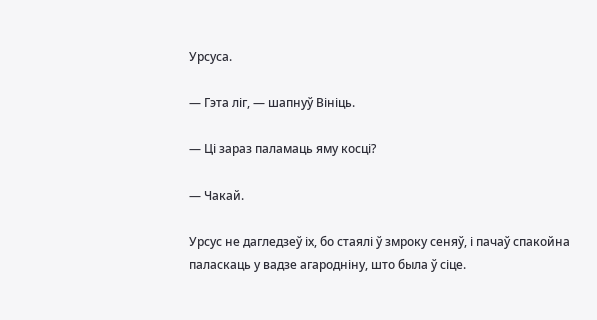Урсуса.

— Гэта ліг, — шапнуў Вініць.

— Ці зараз паламаць яму косці?

— Чакай.

Урсус не дагледзеў іх, бо стаялі ў змроку сеняў, і пачаў спакойна паласкаць у вадзе агародніну, што была ў сіце.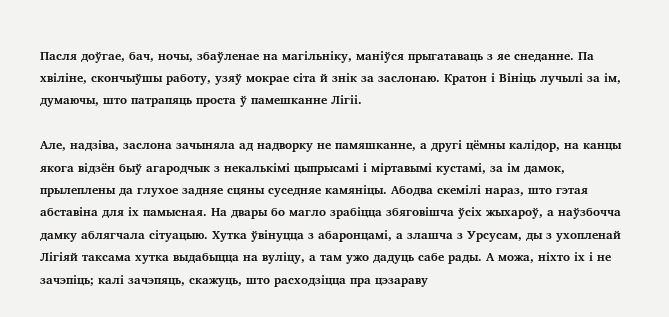Пасля доўгае, бач, ночы, збаўленае на магільніку, маніўся прыгатаваць з яе снеданне. Па хвіліне, скончыўшы работу, узяў мокрае сіта й знік за заслонаю. Кратон і Вініць лучылі за ім, думаючы, што патрапяць проста ў памешканне Лігіі.

Але, надзіва, заслона зачыняла ад надворку не памяшканне, а другі цёмны калідор, на канцы якога відзён быў агародчык з некалькімі цыпрысамі і міртавымі кустамі, за ім дамок, прылеплены да глухое задняе сцяны суседняе камяніцы. Абодва скемілі нараз, што гэтая абставіна для іх памысная. На двары бо магло зрабіцца збяговішча ўсіх жыхароў, а наўзбочча дамку аблягчала сітуацыю. Хутка ўвінуцца з абаронцамі, а злашча з Урсусам, ды з ухопленай Лігіяй таксама хутка выдабыцца на вуліцу, а там ужо дадуць сабе рады. А можа, ніхто іх і не зачэпіць; калі зачэпяць, скажуць, што расходзіцца пра цэзараву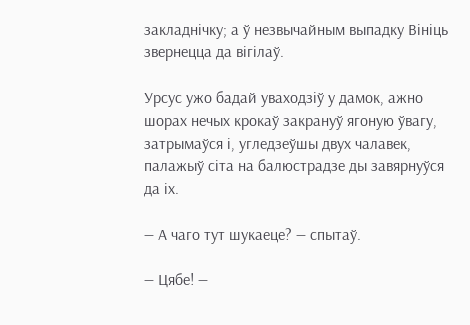закладнічку; а ў незвычайным выпадку Вініць звернецца да вігілаў.

Урсус ужо бадай уваходзіў у дамок, ажно шорах нечых крокаў закрануў ягоную ўвагу, затрымаўся і, угледзеўшы двух чалавек, палажыў сіта на балюстрадзе ды завярнуўся да іх.

— А чаго тут шукаеце? — спытаў.

— Цябе! —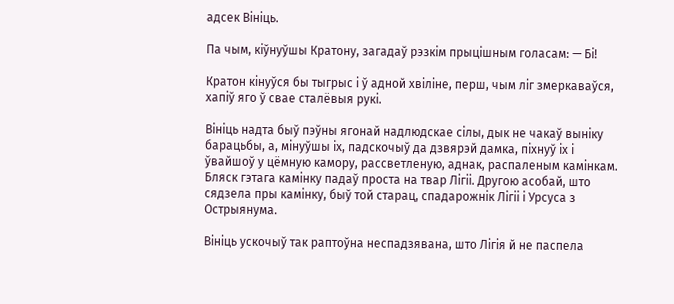адсек Вініць.

Па чым, кіўнуўшы Кратону, загадаў рэзкім прыцішным голасам: — Бі!

Кратон кінуўся бы тыгрыс і ў адной хвіліне, перш, чым ліг змеркаваўся, хапіў яго ў свае сталёвыя рукі.

Вініць надта быў пэўны ягонай надлюдскае сілы, дык не чакаў выніку барацьбы, а, мінуўшы іх, падскочыў да дзвярэй дамка, піхнуў іх і ўвайшоў у цёмную камору, рассветленую, аднак, распаленым камінкам. Бляск гэтага камінку падаў проcта на твар Лігіі. Другою асобай, што сядзела пры камінку, быў той старац, спадарожнік Лігіі і Урсуса з Острыянума.

Вініць ускочыў так раптоўна неспадзявана, што Лігія й не паспела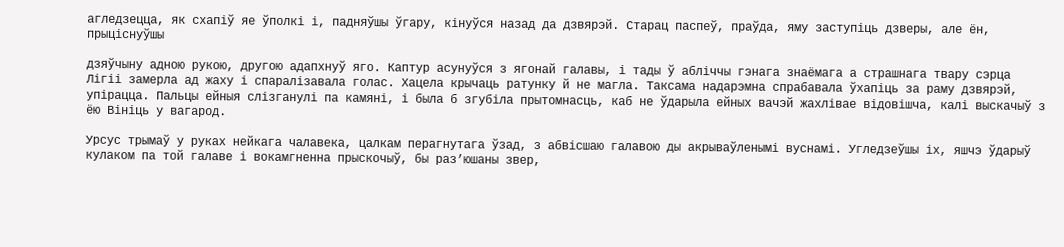агледзецца, як схапіў яе ўполкі і, падняўшы ўгару, кінуўся назад да дзвярэй. Старац паспеў, праўда, яму заступіць дзверы, але ён, прыціснуўшы

дзяўчыну адною рукою, другою адапхнуў яго. Каптур асунуўся з ягонай галавы, і тады ў абліччы гэнага знаёмага а страшнага твару сэрца Лігіі замерла ад жаху і спаралізавала голас. Хацела крычаць ратунку й не магла. Таксама надарэмна спрабавала ўхапіць за раму дзвярэй, упірацца. Пальцы ейныя слізганулі па камяні, і была б згубіла прытомнасць, каб не ўдарыла ейных вачэй жахлівае відовішча, калі выскачыў з ёю Вініць у вагарод.

Урсус трымаў у руках нейкага чалавека, цалкам перагнутага ўзад, з абвісшаю галавою ды акрываўленымі вуснамі. Угледзеўшы іх, яшчэ ўдарыў кулаком па той галаве і вокамгненна прыскочыў, бы раз’юшаны звер,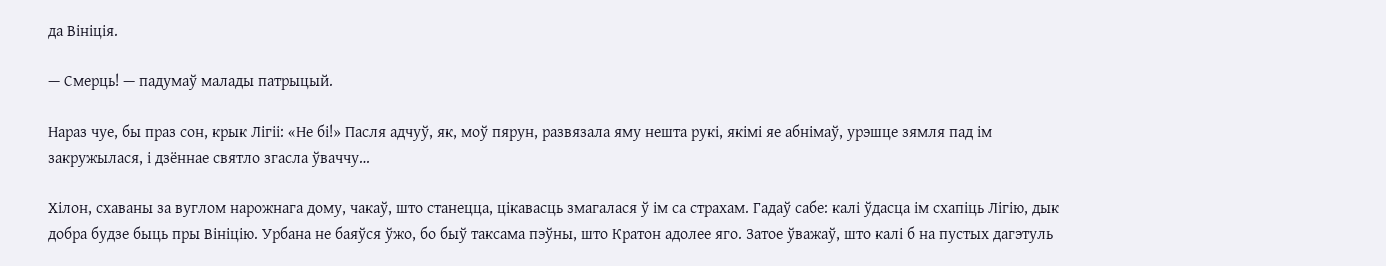да Вініція.

— Смерць! — падумаў малады патрыцый.

Нараз чуе, бы праз сон, крык Лігіі: «Не бі!» Пасля адчуў, як, моў пярун, развязала яму нешта рукі, якімі яе абнімаў, урэшце зямля пад ім закружылася, і дзённае святло згасла ўваччу…

Хілон, схаваны за вуглом нарожнага дому, чакаў, што станецца, цікавасць змагалася ў ім са страхам. Гадаў сабе: калі ўдасца ім схапіць Лігію, дык добра будзе быць пры Вініцію. Урбана не баяўся ўжо, бо быў таксама пэўны, што Кратон адолее яго. Затое ўважаў, што калі б на пустых дагэтуль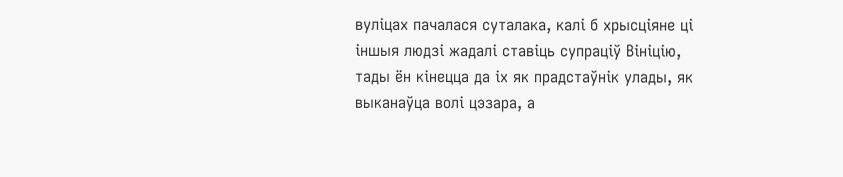вуліцах пачалася суталака, калі б хрысціяне ці іншыя людзі жадалі ставіць супраціў Вініцію, тады ён кінецца да іх як прадстаўнік улады, як выканаўца волі цэзара, а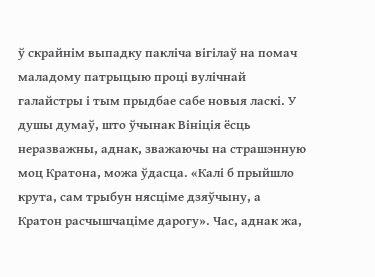ў скрайнім выпадку пакліча вігілаў на помач маладому патрыцыю проці вулічнай галайстры і тым прыдбае сабе новыя ласкі. У душы думаў, што ўчынак Вініція ёсць неразважны, аднак, зважаючы на страшэнную моц Кратона, можа ўдасца. «Калі б прыйшло крута, сам трыбун нясціме дзяўчыну, а Кратон расчышчаціме дарогу». Час, аднак жа,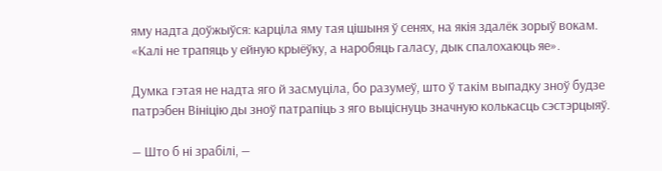яму надта доўжыўся: карціла яму тая цішыня ў сенях, на якія здалёк зорыў вокам. «Калі не трапяць у ейную крыёўку, а наробяць галасу, дык спалохаюць яе».

Думка гэтая не надта яго й засмуціла, бо разумеў, што ў такім выпадку зноў будзе патрэбен Вініцію ды зноў патрапіць з яго выціснуць значную колькасць сэстэрцыяў.

— Што б ні зрабілі, —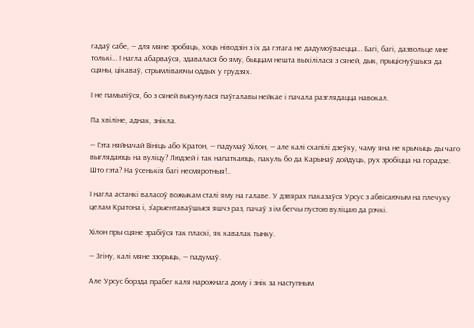гадаў сабе, — для мяне зробяць, хоць ніводзін з іх да гэтага не дадумоўваецца… Багі, багі, дазвольце мне толькі… І нагла абарваўся, здавалася бо яму, быццам нешта выхілілася з сяней, дык, прыціснуўшыся да сцяны, цікаваў, стрымліваючы оддых у грудзях.

І не памыліўся, бо з сяней высунулася паўгалавы нейкае і пачала разглядацца навокал.

Па хвіліне, аднак, знікла.

— Гэта няйначай Вініць або Кратон, — падумаў Хілон, — але калі схапілі дзеўку, чаму яна не крычыць ды чаго выглядаюць на вуліцу? Людзей і так напаткаюць, пакуль бо да Карынаў дойдуць, рух зробіцца на горадзе. Што гэта? На ўсенькія багі несмяротныя!..

І нагла астанкі валасоў вожыкам сталі яму на галаве. У дзвярах паказаўся Урсус з абвісаючым на плечуку целам Кратона і, з’арыентаваўшыся яшчэ раз, пачаў з ім бегчы пустою вуліцаю да рэчкі.

Хілон пры сцяне зрабіўся так пласкі, як кавалак тынку.

— Згіну, калі мяне ззорыць, — падумаў.

Але Урсус борзда прабег каля нарожнага дому і знік за наступным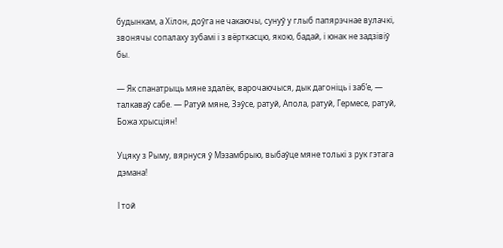будынкам, а Хілон, доўга не чакаючы, сунуў у глыб папярэчнае вулачкі, звонячы сопалаху зубамі і з вёрткасцю, якою, бадай, і юнак не задзівіў бы.

— Як спанатрыць мяне здалёк, варочаючыся, дык дагоніць і заб’е, — талкаваў сабе. — Ратуй мяне, Зэўсе, ратуй, Апола, ратуй, Гермесе, ратуй, Божа хрысціян!

Уцяку з Рыму, вярнуся ў Мэзамбрыю, выбаўце мяне толькі з рук гэтага дэмана!

І той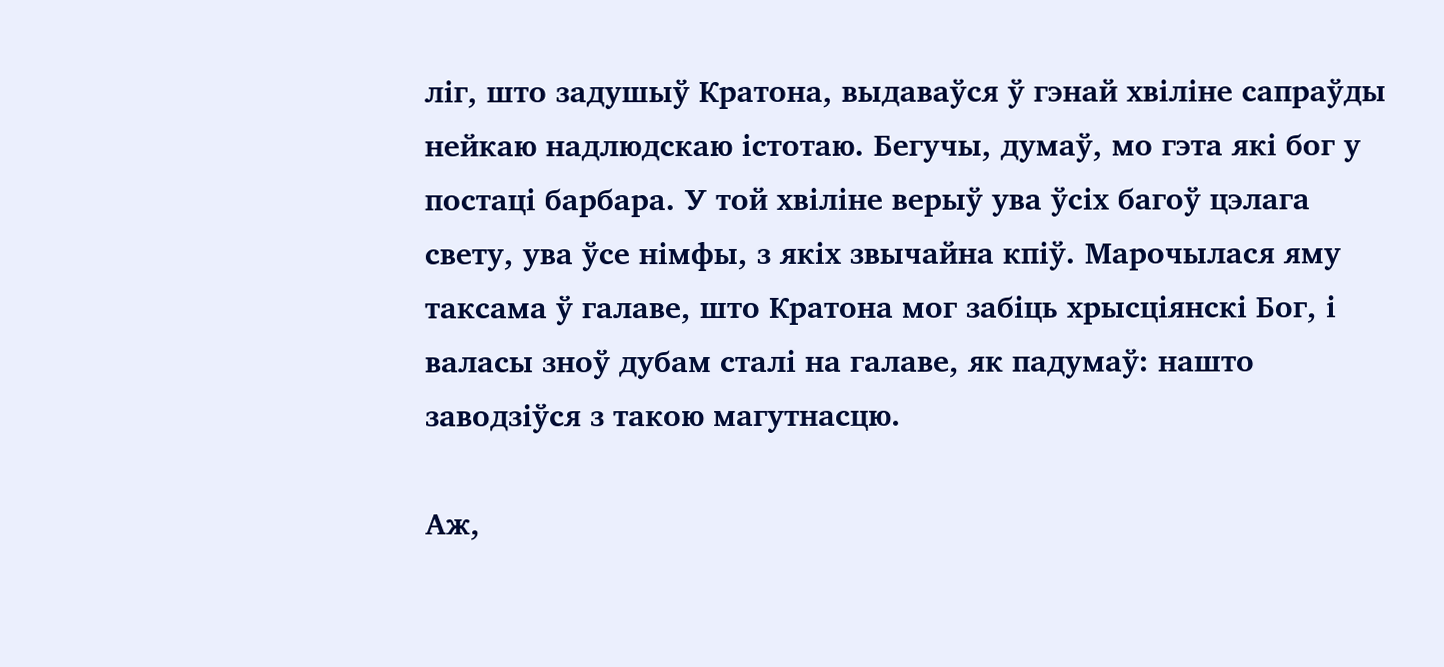ліг, што задушыў Кратона, выдаваўся ў гэнай хвіліне сапраўды нейкаю надлюдскаю істотаю. Бегучы, думаў, мо гэта які бог у постаці барбара. У той хвіліне верыў ува ўсіх багоў цэлага свету, ува ўсе німфы, з якіх звычайна кпіў. Марочылася яму таксама ў галаве, што Кратона мог забіць хрысціянскі Бог, і валасы зноў дубам сталі на галаве, як падумаў: нашто заводзіўся з такою магутнасцю.

Аж,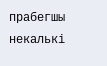прабегшы некалькі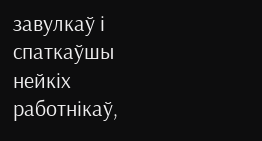завулкаў і спаткаўшы нейкіх работнікаў,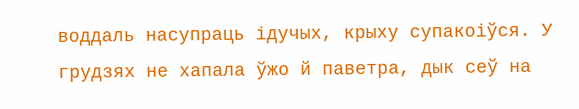воддаль насупраць ідучых, крыху супакоіўся. У грудзях не хапала ўжо й паветра, дык сеў на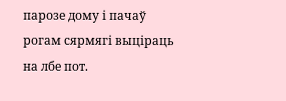парозе дому і пачаў рогам сярмягі выціраць на лбе пот.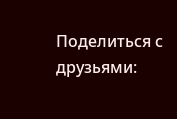Поделиться с друзьями: